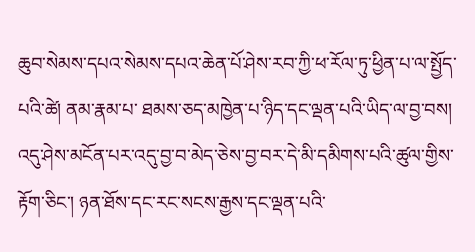ཆུབ་སེམས་དཔའ་སེམས་དཔའ་ཆེན་པོ་ཤེས་རབ་ཀྱི་ཕ་རོལ་ཏུ་ཕྱིན་པ་ལ་སྤྱོད་པའི་ཚེ། ནམ་རྣམ་པ་ ཐམས་ཅད་མཁྱེན་པ་ཉིད་དང་ལྡན་པའི་ཡིད་ལ་བྱ་བས། འདུ་ཤེས་མངོན་པར་འདུ་བྱ་བ་མེད་ཅེས་བྱ་བར་དེ་མི་དམིགས་པའི་ཚུལ་གྱིས་རྟོག་ཅིང་། ཉན་ཐོས་དང་རང་སངས་རྒྱས་དང་ལྡན་པའི་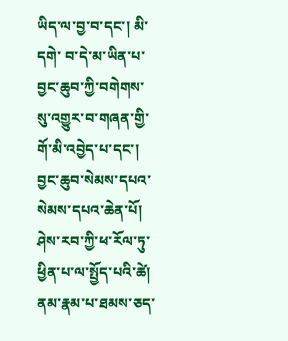ཡིད་ལ་བྱ་བ་དང་། མི་དགེ་ བ་དེ་མ་ཡིན་པ་བྱང་ཆུབ་ཀྱི་བགེགས་སུ་འགྱུར་བ་གཞན་གྱི་གོ་མི་འབྱེད་པ་དང་། བྱང་ཆུབ་སེམས་དཔའ་སེམས་དཔའ་ཆེན་པོ། ཤེས་རབ་ཀྱི་ཕ་རོལ་ཏུ་ཕྱིན་པ་ལ་སྤྱོད་པའི་ཚེ། ནམ་རྣམ་པ་ཐམས་ཅད་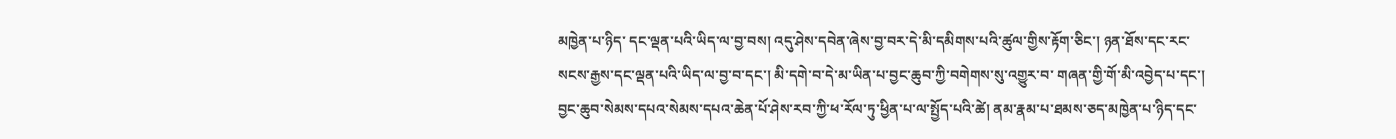མཁྱེན་པ་ཉིད་ དང་ལྡན་པའི་ཡིད་ལ་བྱ་བས། འདུ་ཤེས་དབེན་ཞེས་བྱ་བར་དེ་མི་དམིགས་པའི་ཚུལ་གྱིས་རྟོག་ཅིང་། ཉན་ཐོས་དང་རང་སངས་རྒྱས་དང་ལྡན་པའི་ཡིད་ལ་བྱ་བ་དང་། མི་དགེ་བ་དེ་མ་ཡིན་པ་བྱང་ཆུབ་ཀྱི་བགེགས་སུ་འགྱུར་བ་ གཞན་གྱི་གོ་མི་འབྱེད་པ་དང་། བྱང་ཆུབ་སེམས་དཔའ་སེམས་དཔའ་ཆེན་པོ་ཤེས་རབ་ཀྱི་ཕ་རོལ་ཏུ་ཕྱིན་པ་ལ་སྤྱོད་པའི་ཚེ། ནམ་རྣམ་པ་ཐམས་ཅད་མཁྱེན་པ་ཉིད་དང་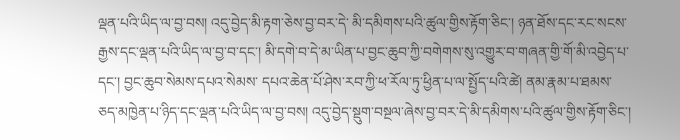ལྡན་པའི་ཡིད་ལ་བྱ་བས། འདུ་བྱེད་མི་རྟག་ཅེས་བྱ་བར་དེ་ མི་དམིགས་པའི་ཚུལ་གྱིས་རྟོག་ཅིང་། ཉན་ཐོས་དང་རང་སངས་རྒྱས་དང་ལྡན་པའི་ཡིད་ལ་བྱ་བ་དང་། མི་དགེ་བ་དེ་མ་ཡིན་པ་བྱང་ཆུབ་ཀྱི་བགེགས་སུ་འགྱུར་བ་གཞན་གྱི་གོ་མི་འབྱེད་པ་དང་། བྱང་ཆུབ་སེམས་དཔའ་སེམས་ དཔའ་ཆེན་པོ་ཤེས་རབ་ཀྱི་ཕ་རོལ་ཏུ་ཕྱིན་པ་ལ་སྤྱོད་པའི་ཚེ། ནམ་རྣམ་པ་ཐམས་ཅད་མཁྱེན་པ་ཉིད་དང་ལྡན་པའི་ཡིད་ལ་བྱ་བས། འདུ་བྱེད་སྡུག་བསྔལ་ཞེས་བྱ་བར་དེ་མི་དམིགས་པའི་ཚུལ་གྱིས་རྟོག་ཅིང་།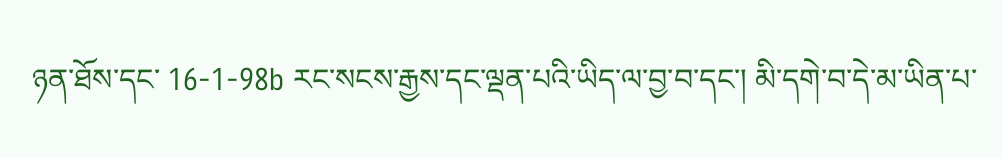ཉན་ཐོས་དང་ 16-1-98b རང་སངས་རྒྱས་དང་ལྡན་པའི་ཡིད་ལ་བྱ་བ་དང་། མི་དགེ་བ་དེ་མ་ཡིན་པ་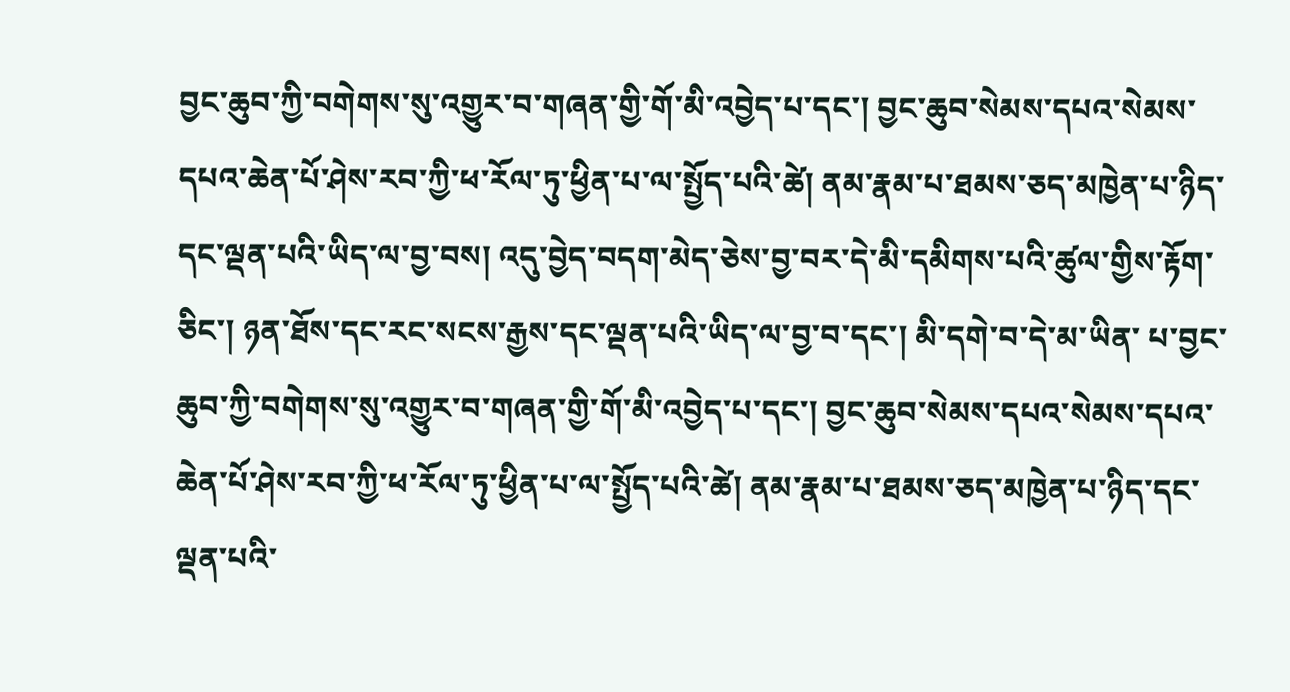བྱང་ཆུབ་ཀྱི་བགེགས་སུ་འགྱུར་བ་གཞན་གྱི་གོ་མི་འབྱེད་པ་དང་། བྱང་ཆུབ་སེམས་དཔའ་སེམས་དཔའ་ཆེན་པོ་ཤེས་རབ་ཀྱི་ཕ་རོལ་ཏུ་ཕྱིན་པ་ལ་སྤྱོད་པའི་ཚེ། ནམ་རྣམ་པ་ཐམས་ཅད་མཁྱེན་པ་ཉིད་དང་ལྡན་པའི་ཡིད་ལ་བྱ་བས། འདུ་བྱེད་བདག་མེད་ཅེས་བྱ་བར་དེ་མི་དམིགས་པའི་ཚུལ་གྱིས་རྟོག་ཅིང་། ཉན་ཐོས་དང་རང་སངས་རྒྱས་དང་ལྡན་པའི་ཡིད་ལ་བྱ་བ་དང་། མི་དགེ་བ་དེ་མ་ཡིན་ པ་བྱང་ཆུབ་ཀྱི་བགེགས་སུ་འགྱུར་བ་གཞན་གྱི་གོ་མི་འབྱེད་པ་དང་། བྱང་ཆུབ་སེམས་དཔའ་སེམས་དཔའ་ཆེན་པོ་ཤེས་རབ་ཀྱི་ཕ་རོལ་ཏུ་ཕྱིན་པ་ལ་སྤྱོད་པའི་ཚེ། ནམ་རྣམ་པ་ཐམས་ཅད་མཁྱེན་པ་ཉིད་དང་ལྡན་པའི་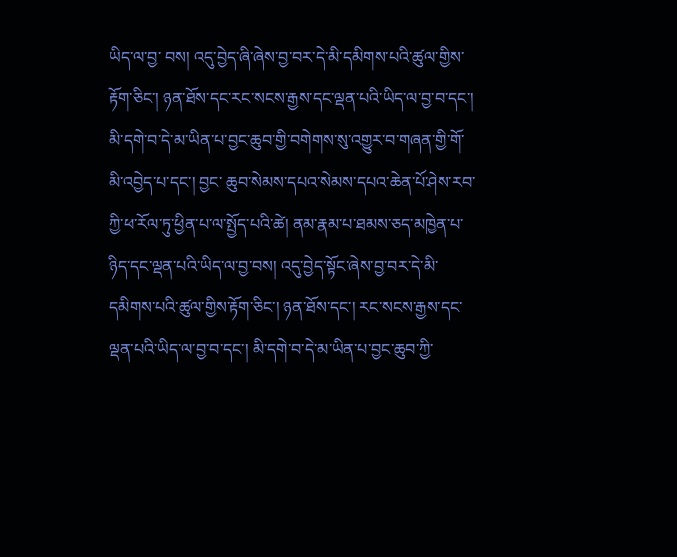ཡིད་ལ་བྱ་ བས། འདུ་བྱེད་ཞི་ཞེས་བྱ་བར་དེ་མི་དམིགས་པའི་ཚུལ་གྱིས་རྟོག་ཅིང་། ཉན་ཐོས་དང་རང་སངས་རྒྱས་དང་ལྡན་པའི་ཡིད་ལ་བྱ་བ་དང་། མི་དགེ་བ་དེ་མ་ཡིན་པ་བྱང་ཆུབ་གྱི་བགེགས་སུ་འགྱུར་བ་གཞན་གྱི་གོ་མི་འབྱེད་པ་དང་། བྱང་ ཆུབ་སེམས་དཔའ་སེམས་དཔའ་ཆེན་པོ་ཤེས་རབ་ཀྱི་ཕ་རོལ་ཏུ་ཕྱིན་པ་ལ་སྤྱོད་པའི་ཚེ། ནམ་རྣམ་པ་ཐམས་ཅད་མཁྱེན་པ་ཉིད་དང་ལྡན་པའི་ཡིད་ལ་བྱ་བས། འདུ་བྱེད་སྟོང་ཞེས་བྱ་བར་དེ་མི་དམིགས་པའི་ཚུལ་གྱིས་རྟོག་ཅིང་། ཉན་ཐོས་དང་། རང་སངས་རྒྱས་དང་ལྡན་པའི་ཡིད་ལ་བྱ་བ་དང་། མི་དགེ་བ་དེ་མ་ཡིན་པ་བྱང་ཆུབ་ཀྱི་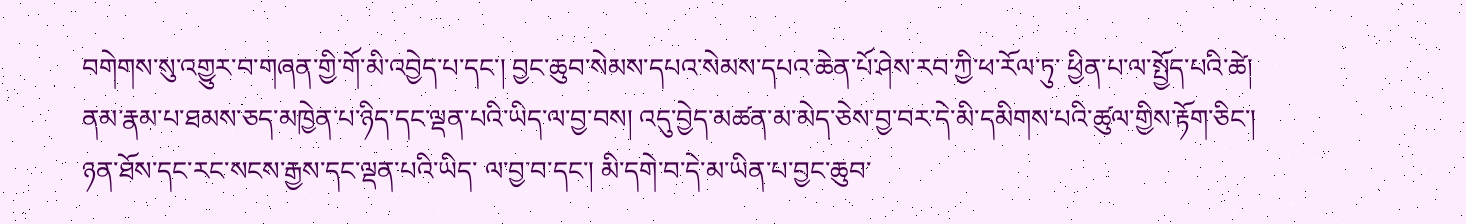བགེགས་སུ་འགྱུར་བ་གཞན་གྱི་གོ་མི་འབྱེད་པ་དང་། བྱང་ཆུབ་སེམས་དཔའ་སེམས་དཔའ་ཆེན་པོ་ཤེས་རབ་ཀྱི་ཕ་རོལ་ཏུ་ ཕྱིན་པ་ལ་སྤྱོད་པའི་ཚེ། ནམ་རྣམ་པ་ཐམས་ཅད་མཁྱེན་པ་ཉིད་དང་ལྡན་པའི་ཡིད་ལ་བྱ་བས། འདུ་བྱེད་མཚན་མ་མེད་ཅེས་བྱ་བར་དེ་མི་དམིགས་པའི་ཚུལ་གྱིས་རྟོག་ཅིང་། ཉན་ཐོས་དང་རང་སངས་རྒྱས་དང་ལྡན་པའི་ཡིད་ ལ་བྱ་བ་དང་། མི་དགེ་བ་དེ་མ་ཡིན་པ་བྱང་ཆུབ་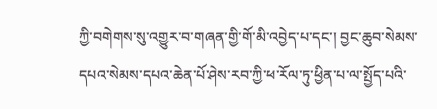ཀྱི་བགེགས་སུ་འགྱུར་བ་གཞན་གྱི་གོ་མི་འབྱེད་པ་དང་། བྱང་ཆུབ་སེམས་དཔའ་སེམས་དཔའ་ཆེན་པོ་ཤེས་རབ་ཀྱི་ཕ་རོལ་ཏུ་ཕྱིན་པ་ལ་སྤྱོད་པའི་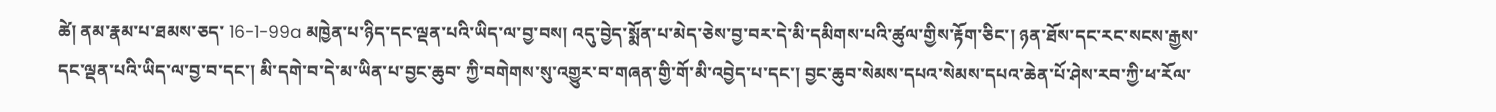ཚེ། ནམ་རྣམ་པ་ཐམས་ཅད་ 16-1-99a མཁྱེན་པ་ཉིད་དང་ལྡན་པའི་ཡིད་ལ་བྱ་བས། འདུ་བྱེད་སྨོན་པ་མེད་ཅེས་བྱ་བར་དེ་མི་དམིགས་པའི་ཚུལ་གྱིས་རྟོག་ཅིང་། ཉན་ཐོས་དང་རང་སངས་རྒྱས་དང་ལྡན་པའི་ཡིད་ལ་བྱ་བ་དང་། མི་དགེ་བ་དེ་མ་ཡིན་པ་བྱང་ཆུབ་ ཀྱི་བགེགས་སུ་འགྱུར་བ་གཞན་གྱི་གོ་མི་འབྱེད་པ་དང་། བྱང་ཆུབ་སེམས་དཔའ་སེམས་དཔའ་ཆེན་པོ་ཤེས་རབ་ཀྱི་ཕ་རོལ་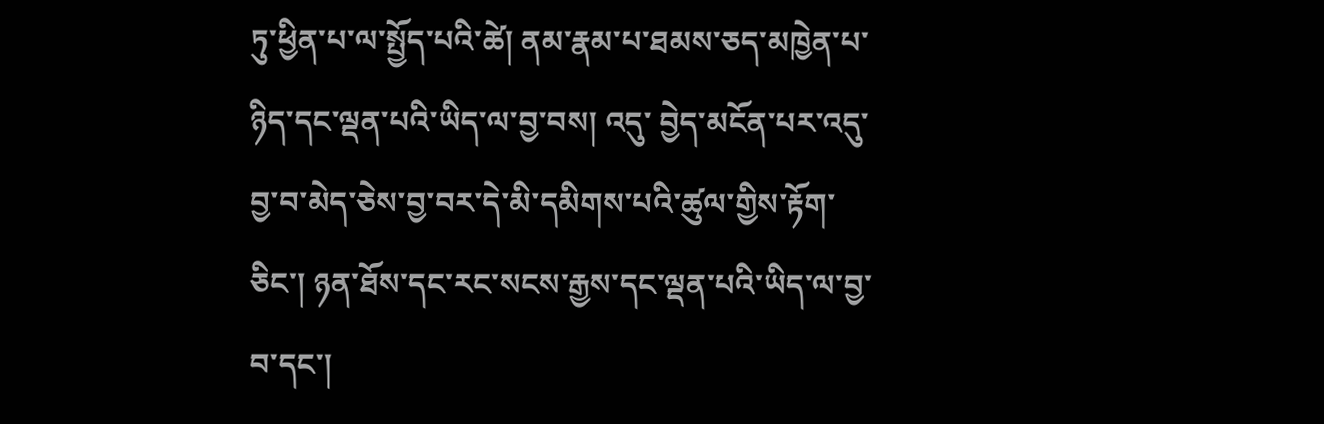ཏུ་ཕྱིན་པ་ལ་སྤྱོད་པའི་ཚེ། ནམ་རྣམ་པ་ཐམས་ཅད་མཁྱེན་པ་ཉིད་དང་ལྡན་པའི་ཡིད་ལ་བྱ་བས། འདུ་ བྱེད་མངོན་པར་འདུ་བྱ་བ་མེད་ཅེས་བྱ་བར་དེ་མི་དམིགས་པའི་ཚུལ་གྱིས་རྟོག་ཅིང་། ཉན་ཐོས་དང་རང་སངས་རྒྱས་དང་ལྡན་པའི་ཡིད་ལ་བྱ་བ་དང་།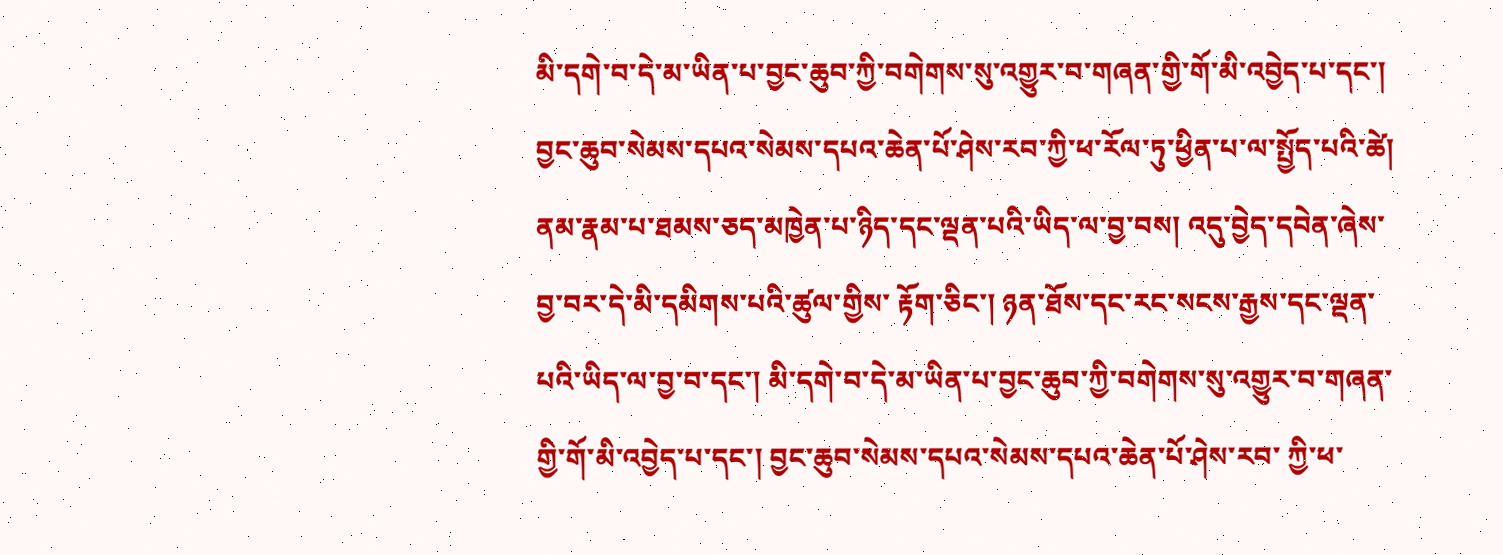མི་དགེ་བ་དེ་མ་ཡིན་པ་བྱང་ཆུབ་ཀྱི་བགེགས་སུ་འགྱུར་བ་གཞན་གྱི་གོ་མི་འབྱེད་པ་དང་། བྱང་ཆུབ་སེམས་དཔའ་སེམས་དཔའ་ཆེན་པོ་ཤེས་རབ་ཀྱི་ཕ་རོལ་ཏུ་ཕྱིན་པ་ལ་སྤྱོད་པའི་ཚེ། ནམ་རྣམ་པ་ཐམས་ཅད་མཁྱེན་པ་ཉིད་དང་ལྡན་པའི་ཡིད་ལ་བྱ་བས། འདུ་བྱེད་དབེན་ཞེས་བྱ་བར་དེ་མི་དམིགས་པའི་ཚུལ་གྱིས་ རྟོག་ཅིང་། ཉན་ཐོས་དང་རང་སངས་རྒྱས་དང་ལྡན་པའི་ཡིད་ལ་བྱ་བ་དང་། མི་དགེ་བ་དེ་མ་ཡིན་པ་བྱང་ཆུབ་ཀྱི་བགེགས་སུ་འགྱུར་བ་གཞན་གྱི་གོ་མི་འབྱེད་པ་དང་། བྱང་ཆུབ་སེམས་དཔའ་སེམས་དཔའ་ཆེན་པོ་ཤེས་རབ་ ཀྱི་ཕ་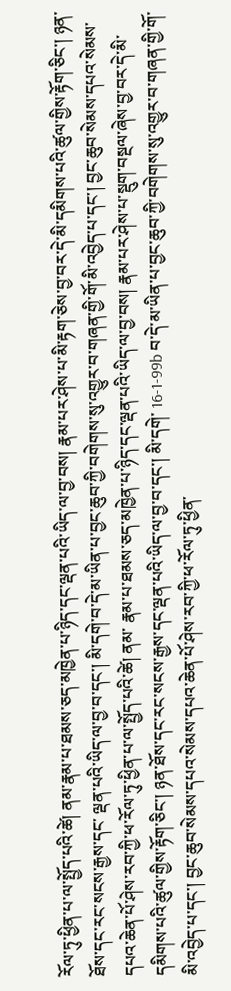རོལ་ཏུ་ཕྱིན་པ་ལ་སྤྱོད་པའི་ཚེ། ནམ་རྣམ་པ་ཐམས་ཅད་མཁྱེན་པ་ཉིད་དང་ལྡན་པའི་ཡིད་ལ་བྱ་བས། རྣམ་པར་ཤེས་པ་མི་རྟག་ཅེས་བྱ་བར་དེ་མི་དམིགས་པའི་ཚུལ་གྱིས་རྟོག་ཅིང་། ཉན་ཐོས་དང་རང་སངས་རྒྱས་དང་ ལྡན་པའི་ཡིད་ལ་བྱ་བ་དང་། མི་དགེ་བ་དེ་མ་ཡིན་པ་བྱང་ཆུབ་ཀྱི་བགེགས་སུ་འགྱུར་བ་གཞན་གྱི་གོ་མི་འབྱེད་པ་དང་། བྱང་ཆུབ་སེམས་དཔའ་སེམས་དཔའ་ཆེན་པོ་ཤེས་རབ་ཀྱི་ཕ་རོལ་ཏུ་ཕྱིན་པ་ལ་སྤྱོད་པའི་ཚེ། ནམ་ རྣམ་པ་ཐམས་ཅད་མཁྱེན་པ་ཉིད་དང་ལྡན་པའི་ཡིད་ལ་བྱ་བས། རྣམ་པར་ཤེས་པ་སྡུག་བསྔལ་ཞེས་བྱ་བར་དེ་མི་དམིགས་པའི་ཚུལ་གྱིས་རྟོག་ཅིང་། ཉན་ཐོས་དང་རང་སངས་རྒྱས་དང་ལྡན་པའི་ཡིད་ལ་བྱ་བ་དང་། མི་དགེ་ 16-1-99b བ་དེ་མ་ཡིན་པ་བྱང་ཆུབ་ཀྱི་བགེགས་སུ་འགྱུར་བ་གཞན་གྱི་གོ་མི་འབྱེད་པ་དང་། བྱང་ཆུབ་སེམས་དཔའ་སེམས་དཔའ་ཆེན་པོ་ཤེས་རབ་ཀྱི་ཕ་རོལ་ཏུ་ཕྱིན་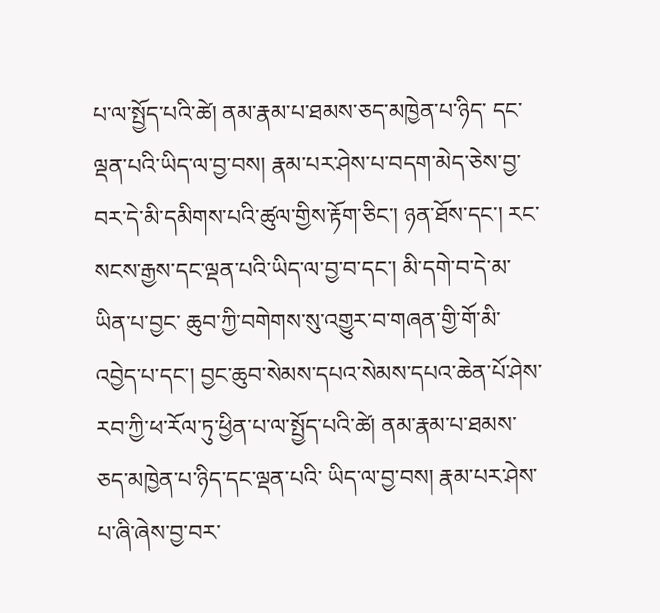པ་ལ་སྤྱོད་པའི་ཚེ། ནམ་རྣམ་པ་ཐམས་ཅད་མཁྱེན་པ་ཉིད་ དང་ལྡན་པའི་ཡིད་ལ་བྱ་བས། རྣམ་པར་ཤེས་པ་བདག་མེད་ཅེས་བྱ་བར་དེ་མི་དམིགས་པའི་ཚུལ་གྱིས་རྟོག་ཅིང་། ཉན་ཐོས་དང་། རང་སངས་རྒྱས་དང་ལྡན་པའི་ཡིད་ལ་བྱ་བ་དང་། མི་དགེ་བ་དེ་མ་ཡིན་པ་བྱང་ ཆུབ་ཀྱི་བགེགས་སུ་འགྱུར་བ་གཞན་གྱི་གོ་མི་འབྱེད་པ་དང་། བྱང་ཆུབ་སེམས་དཔའ་སེམས་དཔའ་ཆེན་པོ་ཤེས་རབ་ཀྱི་ཕ་རོལ་ཏུ་ཕྱིན་པ་ལ་སྤྱོད་པའི་ཚེ། ནམ་རྣམ་པ་ཐམས་ཅད་མཁྱེན་པ་ཉིད་དང་ལྡན་པའི་ ཡིད་ལ་བྱ་བས། རྣམ་པར་ཤེས་པ་ཞི་ཞེས་བྱ་བར་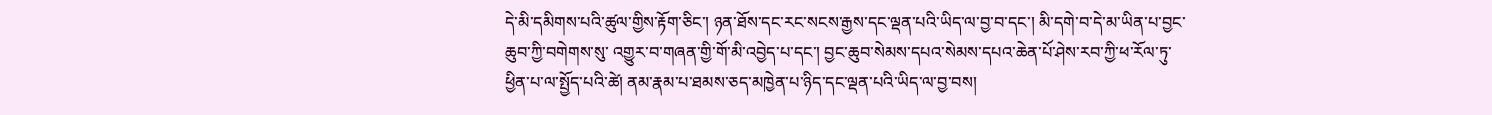དེ་མི་དམིགས་པའི་ཚུལ་གྱིས་རྟོག་ཅིང་། ཉན་ཐོས་དང་རང་སངས་རྒྱས་དང་ལྡན་པའི་ཡིད་ལ་བྱ་བ་དང་། མི་དགེ་བ་དེ་མ་ཡིན་པ་བྱང་ཆུབ་ཀྱི་བགེགས་སུ་ འགྱུར་བ་གཞན་གྱི་གོ་མི་འབྱེད་པ་དང་། བྱང་ཆུབ་སེམས་དཔའ་སེམས་དཔའ་ཆེན་པོ་ཤེས་རབ་ཀྱི་ཕ་རོལ་ཏུ་ཕྱིན་པ་ལ་སྤྱོད་པའི་ཚེ། ནམ་རྣམ་པ་ཐམས་ཅད་མཁྱེན་པ་ཉིད་དང་ལྡན་པའི་ཡིད་ལ་བྱ་བས།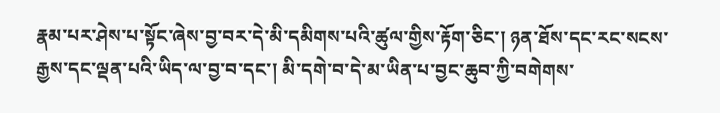རྣམ་པར་ཤེས་པ་སྟོང་ཞེས་བྱ་བར་དེ་མི་དམིགས་པའི་ཚུལ་གྱིས་རྟོག་ཅིང་། ཉན་ཐོས་དང་རང་སངས་རྒྱས་དང་ལྡན་པའི་ཡིད་ལ་བྱ་བ་དང་། མི་དགེ་བ་དེ་མ་ཡིན་པ་བྱང་ཆུབ་ཀྱི་བགེགས་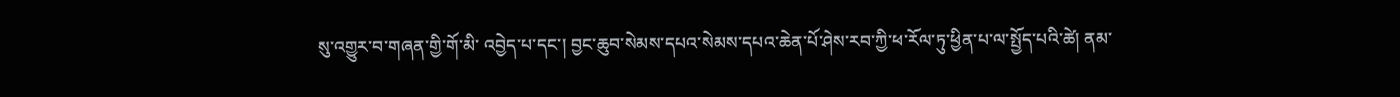སུ་འགྱུར་བ་གཞན་གྱི་གོ་མི་ འབྱེད་པ་དང་། བྱང་ཆུབ་སེམས་དཔའ་སེམས་དཔའ་ཆེན་པོ་ཤེས་རབ་ཀྱི་ཕ་རོལ་ཏུ་ཕྱིན་པ་ལ་སྤྱོད་པའི་ཚེ། ནམ་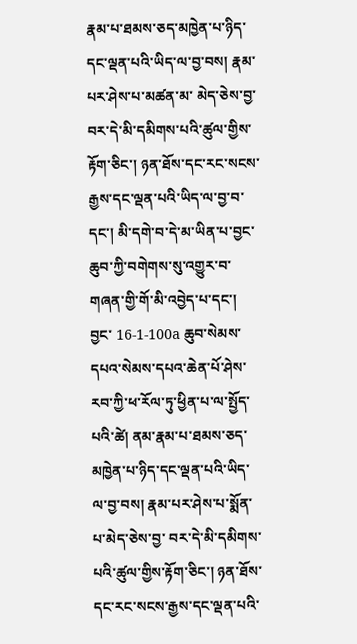རྣམ་པ་ཐམས་ཅད་མཁྱེན་པ་ཉིད་དང་ལྡན་པའི་ཡིད་ལ་བྱ་བས། རྣམ་པར་ཤེས་པ་མཚན་མ་ མེད་ཅེས་བྱ་བར་དེ་མི་དམིགས་པའི་ཚུལ་གྱིས་རྟོག་ཅིང་། ཉན་ཐོས་དང་རང་སངས་རྒྱས་དང་ལྡན་པའི་ཡིད་ལ་བྱ་བ་དང་། མི་དགེ་བ་དེ་མ་ཡིན་པ་བྱང་ཆུབ་ཀྱི་བགེགས་སུ་འགྱུར་བ་གཞན་གྱི་གོ་མི་འབྱེད་པ་དང་། བྱང་ 16-1-100a ཆུབ་སེམས་དཔའ་སེམས་དཔའ་ཆེན་པོ་ཤེས་རབ་ཀྱི་ཕ་རོལ་ཏུ་ཕྱིན་པ་ལ་སྤྱོད་པའི་ཚེ། ནམ་རྣམ་པ་ཐམས་ཅད་མཁྱེན་པ་ཉིད་དང་ལྡན་པའི་ཡིད་ལ་བྱ་བས། རྣམ་པར་ཤེས་པ་སྨོན་པ་མེད་ཅེས་བྱ་ བར་དེ་མི་དམིགས་པའི་ཚུལ་གྱིས་རྟོག་ཅིང་། ཉན་ཐོས་དང་རང་སངས་རྒྱས་དང་ལྡན་པའི་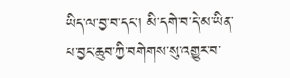ཡིད་ལ་བྱ་བ་དང་། མི་དགེ་བ་དེ་མ་ཡིན་པ་བྱང་ཆུབ་ཀྱི་བགེགས་སུ་འགྱུར་བ་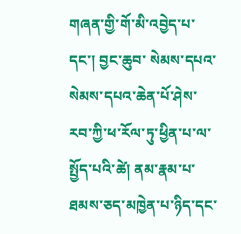གཞན་གྱི་གོ་མི་འབྱེད་པ་དང་། བྱང་ཆུབ་ སེམས་དཔའ་སེམས་དཔའ་ཆེན་པོ་ཤེས་རབ་ཀྱི་ཕ་རོལ་ཏུ་ཕྱིན་པ་ལ་སྤྱོད་པའི་ཚེ། ནམ་རྣམ་པ་ཐམས་ཅད་མཁྱེན་པ་ཉིད་དང་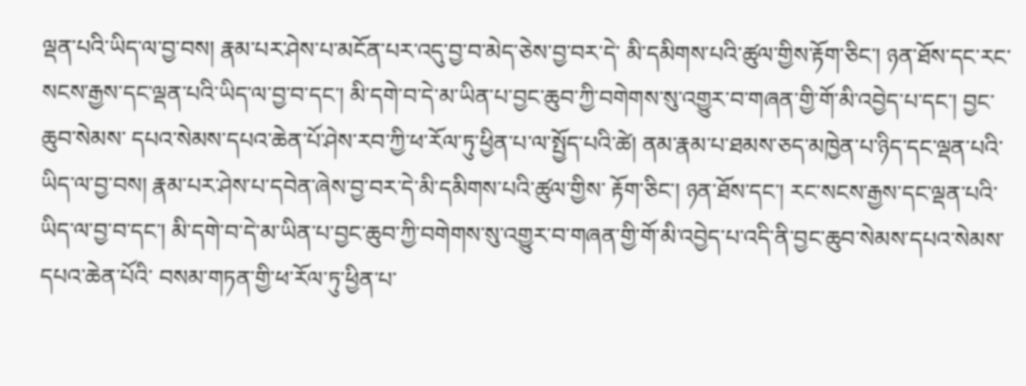ལྡན་པའི་ཡིད་ལ་བྱ་བས། རྣམ་པར་ཤེས་པ་མངོན་པར་འདུ་བྱ་བ་མེད་ཅེས་བྱ་བར་དེ་ མི་དམིགས་པའི་ཚུལ་གྱིས་རྟོག་ཅིང་། ཉན་ཐོས་དང་རང་སངས་རྒྱས་དང་ལྡན་པའི་ཡིད་ལ་བྱ་བ་དང་། མི་དགེ་བ་དེ་མ་ཡིན་པ་བྱང་ཆུབ་ཀྱི་བགེགས་སུ་འགྱུར་བ་གཞན་གྱི་གོ་མི་འབྱེད་པ་དང་། བྱང་ཆུབ་སེམས་ དཔའ་སེམས་དཔའ་ཆེན་པོ་ཤེས་རབ་ཀྱི་ཕ་རོལ་ཏུ་ཕྱིན་པ་ལ་སྤྱོད་པའི་ཚེ། ནམ་རྣམ་པ་ཐམས་ཅད་མཁྱེན་པ་ཉིད་དང་ལྡན་པའི་ཡིད་ལ་བྱ་བས། རྣམ་པར་ཤེས་པ་དབེན་ཞེས་བྱ་བར་དེ་མི་དམིགས་པའི་ཚུལ་གྱིས་ རྟོག་ཅིང་། ཉན་ཐོས་དང་། རང་སངས་རྒྱས་དང་ལྡན་པའི་ཡིད་ལ་བྱ་བ་དང་། མི་དགེ་བ་དེ་མ་ཡིན་པ་བྱང་ཆུབ་ཀྱི་བགེགས་སུ་འགྱུར་བ་གཞན་གྱི་གོ་མི་འབྱེད་པ་འདི་ནི་བྱང་ཆུབ་སེམས་དཔའ་སེམས་དཔའ་ཆེན་པོའི་ བསམ་གཏན་གྱི་ཕ་རོལ་ཏུ་ཕྱིན་པ་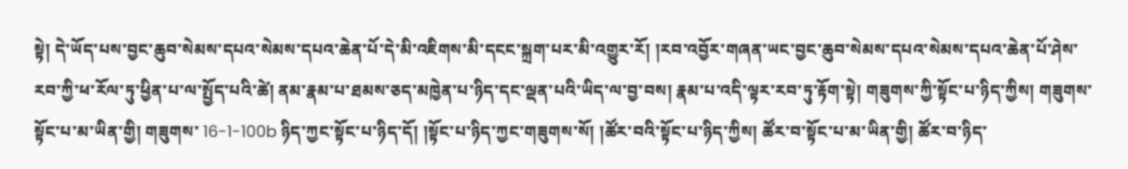སྟེ། དེ་ཡོད་པས་བྱང་ཆུབ་སེམས་དཔའ་སེམས་དཔའ་ཆེན་པོ་དེ་མི་འཇིགས་མི་དངང་སྐྲག་པར་མི་འགྱུར་རོ། །རབ་འབྱོར་གཞན་ཡང་བྱང་ཆུབ་སེམས་དཔའ་སེམས་དཔའ་ཆེན་པོ་ཤེས་ རབ་ཀྱི་ཕ་རོལ་ཏུ་ཕྱིན་པ་ལ་སྤྱོད་པའི་ཚེ། ནམ་རྣམ་པ་ཐམས་ཅད་མཁྱེན་པ་ཉིད་དང་ལྡན་པའི་ཡིད་ལ་བྱ་བས། རྣམ་པ་འདི་ལྟར་རབ་ཏུ་རྟོག་སྟེ། གཟུགས་ཀྱི་སྟོང་པ་ཉིད་ཀྱིས། གཟུགས་སྟོང་པ་མ་ཡིན་གྱི། གཟུགས་ 16-1-100b ཉིད་ཀྱང་སྟོང་པ་ཉིད་དོ། །སྟོང་པ་ཉིད་ཀྱང་གཟུགས་སོ། །ཚོར་བའི་སྟོང་པ་ཉིད་ཀྱིས། ཚོར་བ་སྟོང་པ་མ་ཡིན་གྱི། ཚོར་བ་ཉིད་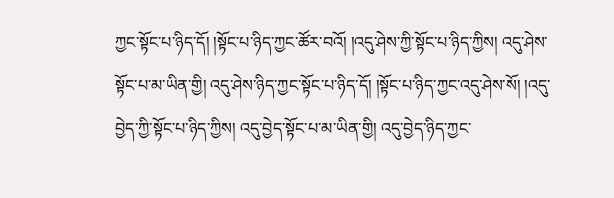ཀྱང་སྟོང་པ་ཉིད་དོ། །སྟོང་པ་ཉིད་ཀྱང་ཚོར་བའོ། །འདུ་ཤེས་ཀྱི་སྟོང་པ་ཉིད་ཀྱིས། འདུ་ཤེས་ སྟོང་པ་མ་ཡིན་གྱི། འདུ་ཤེས་ཉིད་ཀྱང་སྟོང་པ་ཉིད་དོ། །སྟོང་པ་ཉིད་ཀྱང་འདུ་ཤེས་སོ། །འདུ་བྱེད་ཀྱི་སྟོང་པ་ཉིད་ཀྱིས། འདུ་བྱེད་སྟོང་པ་མ་ཡིན་གྱི། འདུ་བྱེད་ཉིད་ཀྱང་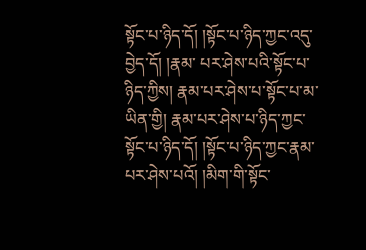སྟོང་པ་ཉིད་དོ། །སྟོང་པ་ཉིད་ཀྱང་འདུ་བྱེད་དོ། །རྣམ་ པར་ཤེས་པའི་སྟོང་པ་ཉིད་ཀྱིས། རྣམ་པར་ཤེས་པ་སྟོང་པ་མ་ཡིན་གྱི། རྣམ་པར་ཤེས་པ་ཉིད་ཀྱང་སྟོང་པ་ཉིད་དོ། །སྟོང་པ་ཉིད་ཀྱང་རྣམ་པར་ཤེས་པའོ། །མིག་གི་སྟོང་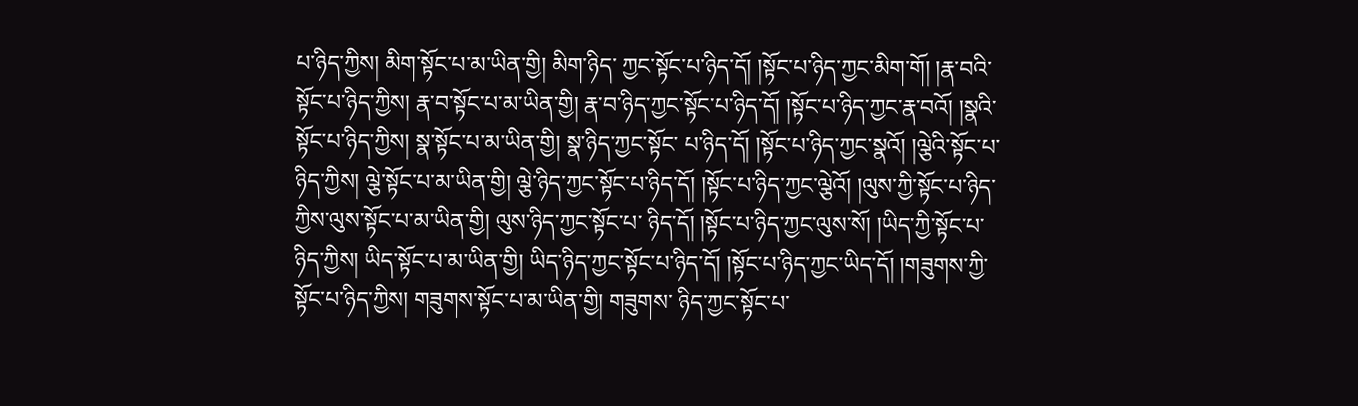པ་ཉིད་ཀྱིས། མིག་སྟོང་པ་མ་ཡིན་གྱི། མིག་ཉིད་ ཀྱང་སྟོང་པ་ཉིད་དོ། །སྟོང་པ་ཉིད་ཀྱང་མིག་གོ། །རྣ་བའི་སྟོང་པ་ཉིད་ཀྱིས། རྣ་བ་སྟོང་པ་མ་ཡིན་གྱི། རྣ་བ་ཉིད་ཀྱང་སྟོང་པ་ཉིད་དོ། །སྟོང་པ་ཉིད་ཀྱང་རྣ་བའོ། །སྣའི་སྟོང་པ་ཉིད་ཀྱིས། སྣ་སྟོང་པ་མ་ཡིན་གྱི། སྣ་ཉིད་ཀྱང་སྟོང་ པ་ཉིད་དོ། །སྟོང་པ་ཉིད་ཀྱང་སྣའོ། །ལྕེའི་སྟོང་པ་ཉིད་ཀྱིས། ལྕེ་སྟོང་པ་མ་ཡིན་གྱི། ལྕེ་ཉིད་ཀྱང་སྟོང་པ་ཉིད་དོ། །སྟོང་པ་ཉིད་ཀྱང་ལྕེའོ། །ལུས་ཀྱི་སྟོང་པ་ཉིད་ཀྱིས་ལུས་སྟོང་པ་མ་ཡིན་གྱི། ལུས་ཉིད་ཀྱང་སྟོང་པ་ ཉིད་དོ། །སྟོང་པ་ཉིད་ཀྱང་ལུས་སོ། །ཡིད་ཀྱི་སྟོང་པ་ཉིད་ཀྱིས། ཡིད་སྟོང་པ་མ་ཡིན་གྱི། ཡིད་ཉིད་ཀྱང་སྟོང་པ་ཉིད་དོ། །སྟོང་པ་ཉིད་ཀྱང་ཡིད་དོ། །གཟུགས་ཀྱི་སྟོང་པ་ཉིད་ཀྱིས། གཟུགས་སྟོང་པ་མ་ཡིན་གྱི། གཟུགས་ ཉིད་ཀྱང་སྟོང་པ་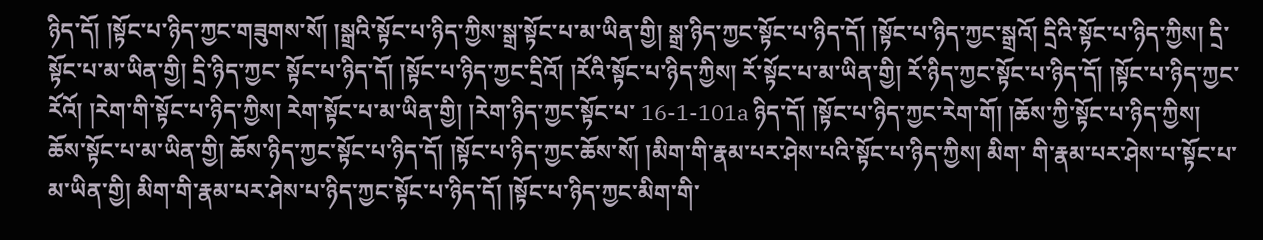ཉིད་དོ། །སྟོང་པ་ཉིད་ཀྱང་གཟུགས་སོ། །སྒྲའི་སྟོང་པ་ཉིད་ཀྱིས་སྒྲ་སྟོང་པ་མ་ཡིན་གྱི། སྒྲ་ཉིད་ཀྱང་སྟོང་པ་ཉིད་དོ། །སྟོང་པ་ཉིད་ཀྱང་སྒྲའོ། དྲིའི་སྟོང་པ་ཉིད་ཀྱིས། དྲི་སྟོང་པ་མ་ཡིན་གྱི། དྲི་ཉིད་ཀྱང་ སྟོང་པ་ཉིད་དོ། །སྟོང་པ་ཉིད་ཀྱང་དྲིའོ། །རོའི་སྟོང་པ་ཉིད་ཀྱིས། རོ་སྟོང་པ་མ་ཡིན་གྱི། རོ་ཉིད་ཀྱང་སྟོང་པ་ཉིད་དོ། །སྟོང་པ་ཉིད་ཀྱང་རོའོ། །རེག་གི་སྟོང་པ་ཉིད་ཀྱིས། རེག་སྟོང་པ་མ་ཡིན་གྱི། །རེག་ཉིད་ཀྱང་སྟོང་པ་ 16-1-101a ཉིད་དོ། །སྟོང་པ་ཉིད་ཀྱང་རེག་གོ། །ཆོས་ཀྱི་སྟོང་པ་ཉིད་ཀྱིས། ཆོས་སྟོང་པ་མ་ཡིན་གྱི། ཆོས་ཉིད་ཀྱང་སྟོང་པ་ཉིད་དོ། །སྟོང་པ་ཉིད་ཀྱང་ཆོས་སོ། །མིག་གི་རྣམ་པར་ཤེས་པའི་སྟོང་པ་ཉིད་ཀྱིས། མིག་ གི་རྣམ་པར་ཤེས་པ་སྟོང་པ་མ་ཡིན་གྱི། མིག་གི་རྣམ་པར་ཤེས་པ་ཉིད་ཀྱང་སྟོང་པ་ཉིད་དོ། །སྟོང་པ་ཉིད་ཀྱང་མིག་གི་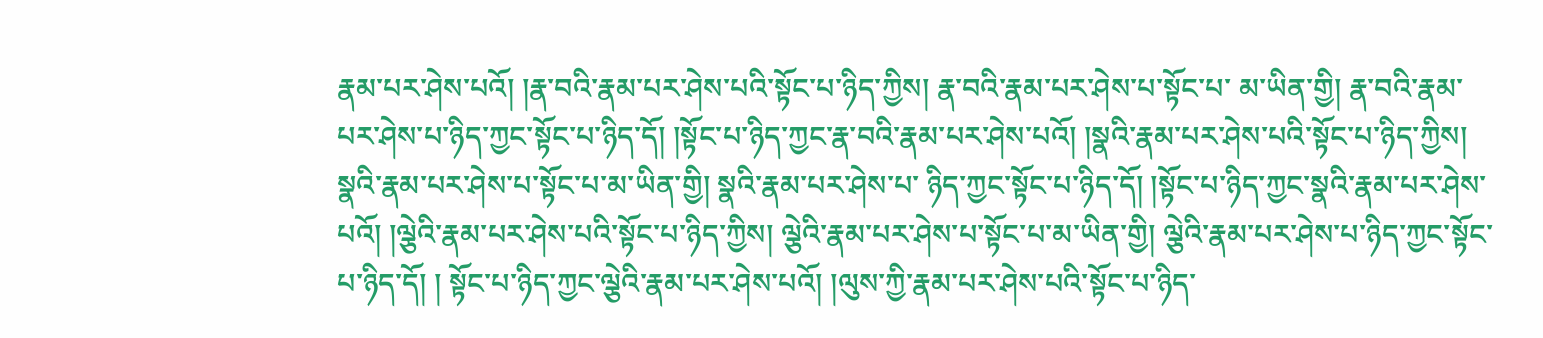རྣམ་པར་ཤེས་པའོ། །རྣ་བའི་རྣམ་པར་ཤེས་པའི་སྟོང་པ་ཉིད་ཀྱིས། རྣ་བའི་རྣམ་པར་ཤེས་པ་སྟོང་པ་ མ་ཡིན་གྱི། རྣ་བའི་རྣམ་པར་ཤེས་པ་ཉིད་ཀྱང་སྟོང་པ་ཉིད་དོ། །སྟོང་པ་ཉིད་ཀྱང་རྣ་བའི་རྣམ་པར་ཤེས་པའོ། །སྣའི་རྣམ་པར་ཤེས་པའི་སྟོང་པ་ཉིད་ཀྱིས། སྣའི་རྣམ་པར་ཤེས་པ་སྟོང་པ་མ་ཡིན་གྱི། སྣའི་རྣམ་པར་ཤེས་པ་ ཉིད་ཀྱང་སྟོང་པ་ཉིད་དོ། །སྟོང་པ་ཉིད་ཀྱང་སྣའི་རྣམ་པར་ཤེས་པའོ། །ལྕེའི་རྣམ་པར་ཤེས་པའི་སྟོང་པ་ཉིད་ཀྱིས། ལྕེའི་རྣམ་པར་ཤེས་པ་སྟོང་པ་མ་ཡིན་གྱི། ལྕེའི་རྣམ་པར་ཤེས་པ་ཉིད་ཀྱང་སྟོང་པ་ཉིད་དོ། ། སྟོང་པ་ཉིད་ཀྱང་ལྕེའི་རྣམ་པར་ཤེས་པའོ། །ལུས་ཀྱི་རྣམ་པར་ཤེས་པའི་སྟོང་པ་ཉིད་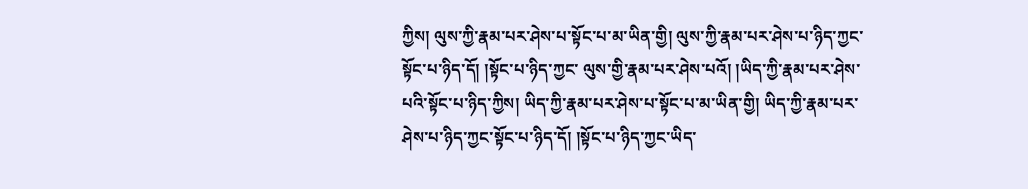ཀྱིས། ལུས་ཀྱི་རྣམ་པར་ཤེས་པ་སྟོང་པ་མ་ཡིན་གྱི། ལུས་ཀྱི་རྣམ་པར་ཤེས་པ་ཉིད་ཀྱང་སྟོང་པ་ཉིད་དོ། །སྟོང་པ་ཉིད་ཀྱང་ ལུས་གྱི་རྣམ་པར་ཤེས་པའོ། །ཡིད་ཀྱི་རྣམ་པར་ཤེས་པའི་སྟོང་པ་ཉིད་ཀྱིས། ཡིད་ཀྱི་རྣམ་པར་ཤེས་པ་སྟོང་པ་མ་ཡིན་གྱི། ཡིད་ཀྱི་རྣམ་པར་ཤེས་པ་ཉིད་ཀྱང་སྟོང་པ་ཉིད་དོ། །སྟོང་པ་ཉིད་ཀྱང་ཡིད་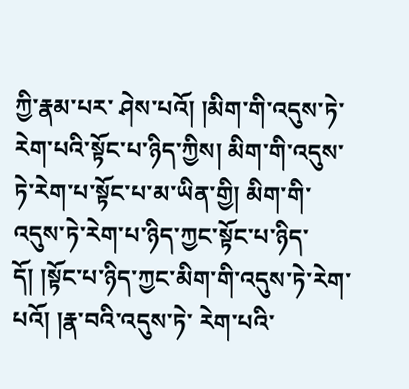ཀྱི་རྣམ་པར་ ཤེས་པའོ། །མིག་གི་འདུས་ཏེ་རེག་པའི་སྟོང་པ་ཉིད་ཀྱིས། མིག་གི་འདུས་ཏེ་རེག་པ་སྟོང་པ་མ་ཡིན་གྱི། མིག་གི་འདུས་ཏེ་རེག་པ་ཉིད་ཀྱང་སྟོང་པ་ཉིད་དོ། །སྟོང་པ་ཉིད་ཀྱང་མིག་གི་འདུས་ཏེ་རེག་པའོ། །རྣ་བའི་འདུས་ཏེ་ རེག་པའི་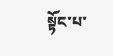སྟོང་པ་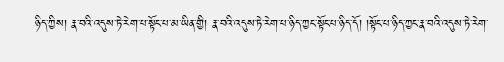ཉིད་ཀྱིས། རྣ་བའི་འདུས་ཏེ་རེག་པ་སྟོང་པ་མ་ཡིན་གྱི། རྣ་བའི་འདུས་ཏེ་རེག་པ་ཉིད་ཀྱང་སྟོང་པ་ཉིད་དོ། །སྟོང་པ་ཉིད་ཀྱང་རྣ་བའི་འདུས་ཏེ་རེག་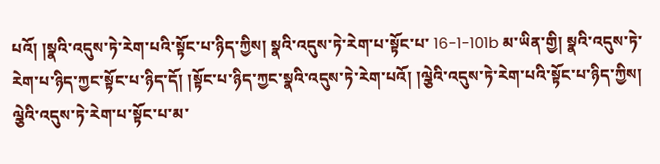པའོ། །སྣའི་འདུས་ཏེ་རེག་པའི་སྟོང་པ་ཉིད་ཀྱིས། སྣའི་འདུས་ཏེ་རེག་པ་སྟོང་པ་ 16-1-101b མ་ཡིན་གྱི། སྣའི་འདུས་ཏེ་རེག་པ་ཉིད་ཀྱང་སྟོང་པ་ཉིད་དོ། །སྟོང་པ་ཉིད་ཀྱང་སྣའི་འདུས་ཏེ་རེག་པའོ། །ལྕེའི་འདུས་ཏེ་རེག་པའི་སྟོང་པ་ཉིད་ཀྱིས། ལྕེའི་འདུས་ཏེ་རེག་པ་སྟོང་པ་མ་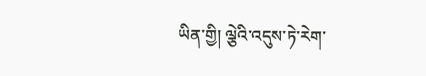ཡིན་གྱི། ལྕེའི་འདུས་ཏེ་རེག་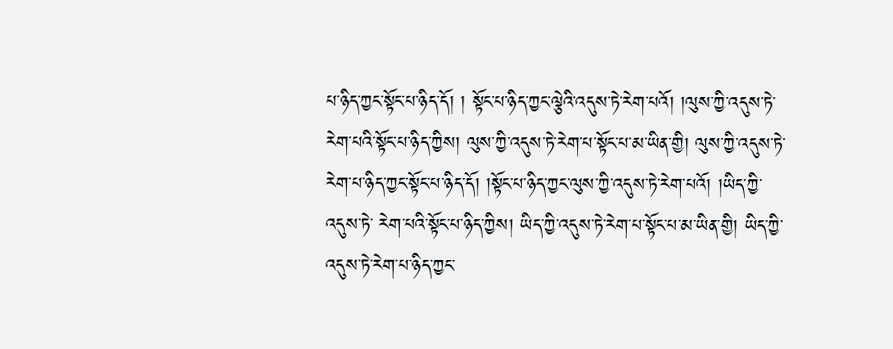པ་ཉིད་ཀྱང་སྟོང་པ་ཉིད་དོ། ། སྟོང་པ་ཉིད་ཀྱང་ལྕེའི་འདུས་ཏེ་རེག་པའོ། །ལུས་ཀྱི་འདུས་ཏེ་རེག་པའི་སྟོང་པ་ཉིད་ཀྱིས། ལུས་ཀྱི་འདུས་ཏེ་རེག་པ་སྟོང་པ་མ་ཡིན་གྱི། ལུས་ཀྱི་འདུས་ཏེ་རེག་པ་ཉིད་ཀྱང་སྟོང་པ་ཉིད་དོ། །སྟོང་པ་ཉིད་ཀྱང་ལུས་ཀྱི་འདུས་ཏེ་རེག་པའོ། །ཡིད་ཀྱི་འདུས་ཏེ་ རེག་པའི་སྟོང་པ་ཉིད་ཀྱིས། ཡིད་ཀྱི་འདུས་ཏེ་རེག་པ་སྟོང་པ་མ་ཡིན་གྱི། ཡིད་ཀྱི་འདུས་ཏེ་རེག་པ་ཉིད་ཀྱང་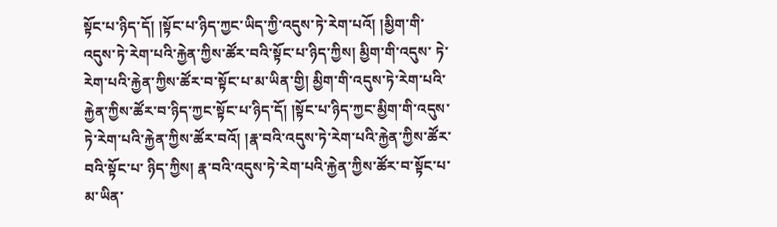སྟོང་པ་ཉིད་དོ། །སྟོང་པ་ཉིད་ཀྱང་ཡིད་ཀྱི་འདུས་ཏེ་རེག་པའོ། །མྱིག་གི་འདུས་ཏེ་རེག་པའི་རྐྱེན་ཀྱིས་ཚོར་བའི་སྟོང་པ་ཉིད་ཀྱིས། མྱིག་གི་འདུས་ ཏེ་རེག་པའི་རྐྱེན་ཀྱིས་ཚོར་བ་སྟོང་པ་མ་ཡིན་གྱི། མྱིག་གི་འདུས་ཏེ་རེག་པའི་རྐྱེན་ཀྱིས་ཚོར་བ་ཉིད་ཀྱང་སྟོང་པ་ཉིད་དོ། །སྟོང་པ་ཉིད་ཀྱང་མྱིག་གི་འདུས་ཏེ་རེག་པའི་རྐྱེན་ཀྱིས་ཚོར་བའོ། །རྣ་བའི་འདུས་ཏེ་རེག་པའི་རྐྱེན་ཀྱིས་ཚོར་བའི་སྟོང་པ་ ཉིད་ཀྱིས། རྣ་བའི་འདུས་ཏེ་རེག་པའི་རྐྱེན་ཀྱིས་ཚོར་བ་སྟོང་པ་མ་ཡིན་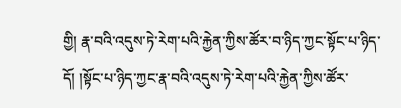གྱི། རྣ་བའི་འདུས་ཏེ་རེག་པའི་རྐྱེན་ཀྱིས་ཚོར་བ་ཉིད་ཀྱང་སྟོང་པ་ཉིད་དོ། །སྟོང་པ་ཉིད་ཀྱང་རྣ་བའི་འདུས་ཏེ་རེག་པའི་རྐྱེན་ཀྱིས་ཚོར་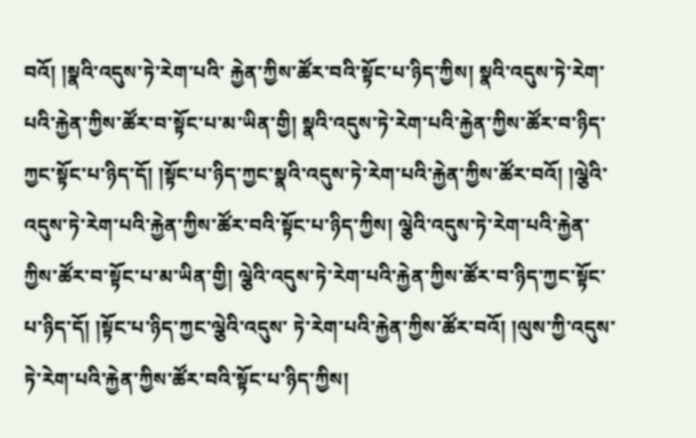བའོ། །སྣའི་འདུས་ཏེ་རེག་པའི་ རྐྱེན་ཀྱིས་ཚོར་བའི་སྟོང་པ་ཉིད་ཀྱིས། སྣའི་འདུས་ཏེ་རེག་པའི་རྐྱེན་ཀྱིས་ཚོར་བ་སྟོང་པ་མ་ཡིན་གྱི། སྣའི་འདུས་ཏེ་རེག་པའི་རྐྱེན་ཀྱིས་ཚོར་བ་ཉིད་ཀྱང་སྟོང་པ་ཉིད་དོ། །སྟོང་པ་ཉིད་ཀྱང་སྣའི་འདུས་ཏེ་རེག་པའི་རྐྱེན་ཀྱིས་ཚོར་བའོ། །ལྕེའི་ འདུས་ཏེ་རེག་པའི་རྐྱེན་ཀྱིས་ཚོར་བའི་སྟོང་པ་ཉིད་ཀྱིས། ལྕེའི་འདུས་ཏེ་རེག་པའི་རྐྱེན་ཀྱིས་ཚོར་བ་སྟོང་པ་མ་ཡིན་གྱི། ལྕེའི་འདུས་ཏེ་རེག་པའི་རྐྱེན་ཀྱིས་ཚོར་བ་ཉིད་ཀྱང་སྟོང་པ་ཉིད་དོ། །སྟོང་པ་ཉིད་ཀྱང་ལྕེའི་འདུས་ ཏེ་རེག་པའི་རྐྱེན་ཀྱིས་ཚོར་བའོ། །ལུས་ཀྱི་འདུས་ཏེ་རེག་པའི་རྐྱེན་ཀྱིས་ཚོར་བའི་སྟོང་པ་ཉིད་ཀྱིས།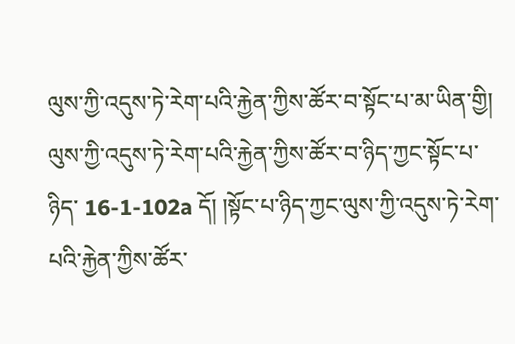ལུས་ཀྱི་འདུས་ཏེ་རེག་པའི་རྐྱེན་ཀྱིས་ཚོར་བ་སྟོང་པ་མ་ཡིན་གྱི། ལུས་ཀྱི་འདུས་ཏེ་རེག་པའི་རྐྱེན་ཀྱིས་ཚོར་བ་ཉིད་ཀྱང་སྟོང་པ་ཉིད་ 16-1-102a དོ། །སྟོང་པ་ཉིད་ཀྱང་ལུས་ཀྱི་འདུས་ཏེ་རེག་པའི་རྐྱེན་ཀྱིས་ཚོར་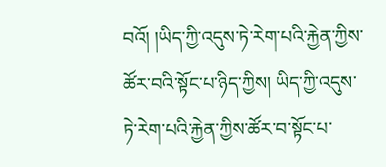བའོ། །ཡིད་ཀྱི་འདུས་ཏེ་རེག་པའི་རྐྱེན་ཀྱིས་ཚོར་བའི་སྟོང་པ་ཉིད་ཀྱིས། ཡིད་ཀྱི་འདུས་ཏེ་རེག་པའི་རྐྱེན་ཀྱིས་ཚོར་བ་སྟོང་པ་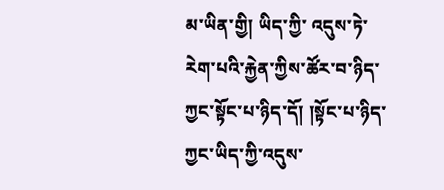མ་ཡིན་གྱི། ཡིད་ཀྱི་ འདུས་ཏེ་རེག་པའི་རྐྱེན་ཀྱིས་ཚོར་བ་ཉིད་ཀྱང་སྟོང་པ་ཉིད་དོ། །སྟོང་པ་ཉིད་ཀྱང་ཡིད་ཀྱི་འདུས་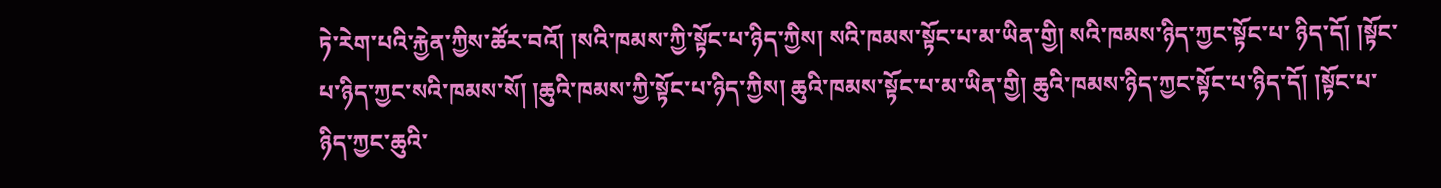ཏེ་རེག་པའི་རྐྱེན་ཀྱིས་ཚོར་བའོ། །སའི་ཁམས་ཀྱི་སྟོང་པ་ཉིད་ཀྱིས། སའི་ཁམས་སྟོང་པ་མ་ཡིན་གྱི། སའི་ཁམས་ཉིད་ཀྱང་སྟོང་པ་ ཉིད་དོ། །སྟོང་པ་ཉིད་ཀྱང་སའི་ཁམས་སོ། །ཆུའི་ཁམས་ཀྱི་སྟོང་པ་ཉིད་ཀྱིས། ཆུའི་ཁམས་སྟོང་པ་མ་ཡིན་གྱི། ཆུའི་ཁམས་ཉིད་ཀྱང་སྟོང་པ་ཉིད་དོ། །སྟོང་པ་ཉིད་ཀྱང་ཆུའི་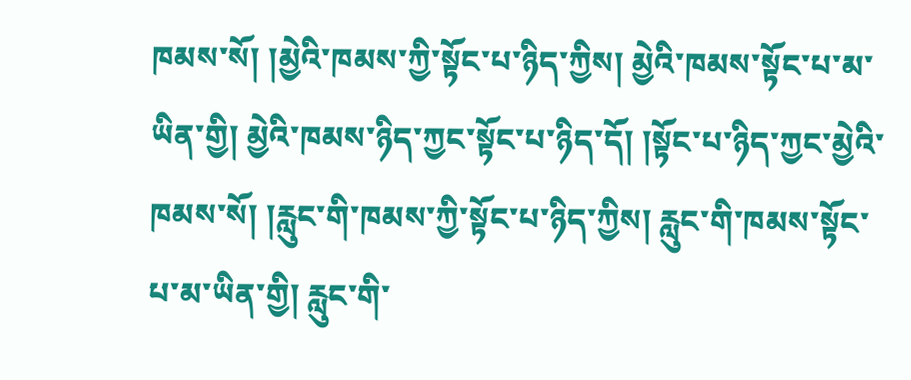ཁམས་སོ། །མྱེའི་ཁམས་ཀྱི་སྟོང་པ་ཉིད་ཀྱིས། མྱེའི་ཁམས་སྟོང་པ་མ་ཡིན་གྱི། མྱེའི་ཁམས་ཉིད་ཀྱང་སྟོང་པ་ཉིད་དོ། །སྟོང་པ་ཉིད་ཀྱང་མྱེའི་ཁམས་སོ། །རླུང་གི་ཁམས་ཀྱི་སྟོང་པ་ཉིད་ཀྱིས། རླུང་གི་ཁམས་སྟོང་པ་མ་ཡིན་གྱི། རླུང་གི་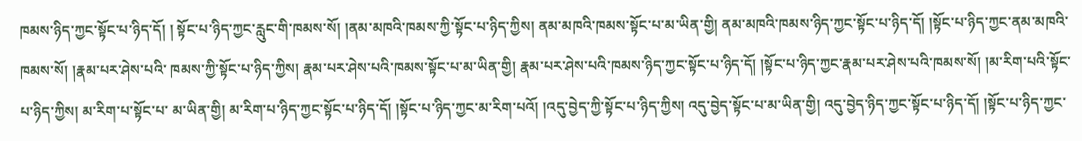ཁམས་ཉིད་ཀྱང་སྟོང་པ་ཉིད་དོ། ། སྟོང་པ་ཉིད་ཀྱང་རླུང་གི་ཁམས་སོ། །ནམ་མཁའི་ཁམས་ཀྱི་སྟོང་པ་ཉིད་ཀྱིས། ནམ་མཁའི་ཁམས་སྟོང་པ་མ་ཡིན་གྱི། ནམ་མཁའི་ཁམས་ཉིད་ཀྱང་སྟོང་པ་ཉིད་དོ། །སྟོང་པ་ཉིད་ཀྱང་ནམ་མཁའི་ཁམས་སོ། །རྣམ་པར་ཤེས་པའི་ ཁམས་ཀྱི་སྟོང་པ་ཉིད་ཀྱིས། རྣམ་པར་ཤེས་པའི་ཁམས་སྟོང་པ་མ་ཡིན་གྱི། རྣམ་པར་ཤེས་པའི་ཁམས་ཉིད་ཀྱང་སྟོང་པ་ཉིད་དོ། །སྟོང་པ་ཉིད་ཀྱང་རྣམ་པར་ཤེས་པའི་ཁམས་སོ། །མ་རིག་པའི་སྟོང་པ་ཉིད་ཀྱིས། མ་རིག་པ་སྟོང་པ་ མ་ཡིན་གྱི། མ་རིག་པ་ཉིད་ཀྱང་སྟོང་པ་ཉིད་དོ། །སྟོང་པ་ཉིད་ཀྱང་མ་རིག་པའོ། །འདུ་བྱེད་ཀྱི་སྟོང་པ་ཉིད་ཀྱིས། འདུ་བྱེད་སྟོང་པ་མ་ཡིན་གྱི། འདུ་བྱེད་ཉིད་ཀྱང་སྟོང་པ་ཉིད་དོ། །སྟོང་པ་ཉིད་ཀྱང་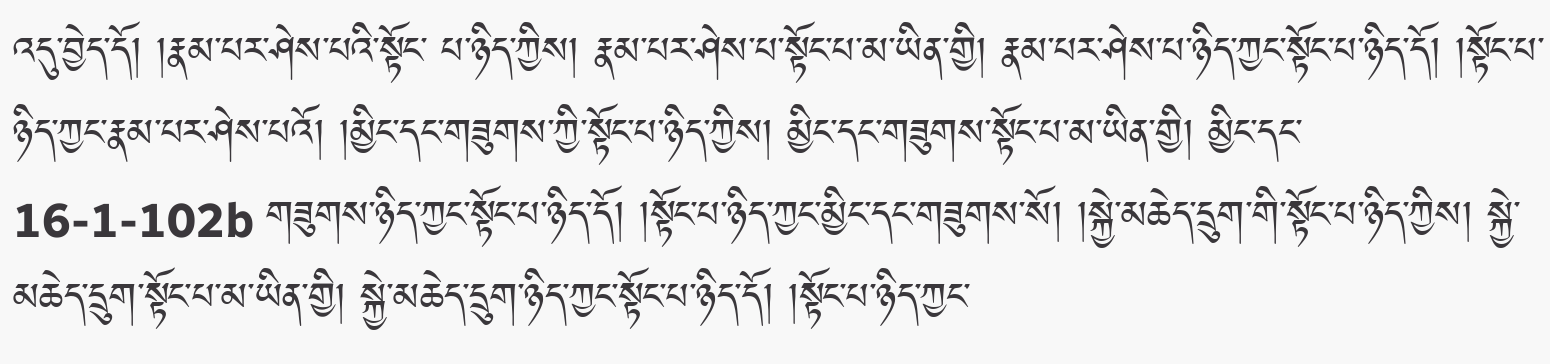འདུ་བྱེད་དོ། །རྣམ་པར་ཤེས་པའི་སྟོང་ པ་ཉིད་ཀྱིས། རྣམ་པར་ཤེས་པ་སྟོང་པ་མ་ཡིན་གྱི། རྣམ་པར་ཤེས་པ་ཉིད་ཀྱང་སྟོང་པ་ཉིད་དོ། །སྟོང་པ་ཉིད་ཀྱང་རྣམ་པར་ཤེས་པའོ། །མྱིང་དང་གཟུགས་ཀྱི་སྟོང་པ་ཉིད་ཀྱིས། མྱིང་དང་གཟུགས་སྟོང་པ་མ་ཡིན་གྱི། མྱིང་དང་ 16-1-102b གཟུགས་ཉིད་ཀྱང་སྟོང་པ་ཉིད་དོ། །སྟོང་པ་ཉིད་ཀྱང་མྱིང་དང་གཟུགས་སོ། །སྐྱེ་མཆེད་དྲུག་གི་སྟོང་པ་ཉིད་ཀྱིས། སྐྱེ་མཆེད་དྲུག་སྟོང་པ་མ་ཡིན་གྱི། སྐྱེ་མཆེད་དྲུག་ཉིད་ཀྱང་སྟོང་པ་ཉིད་དོ། །སྟོང་པ་ཉིད་ཀྱང་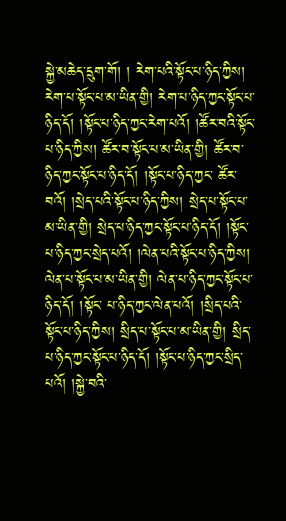སྐྱེ་མཆེད་དྲུག་གོ། ། རེག་པའི་སྟོང་པ་ཉིད་ཀྱིས། རེག་པ་སྟོང་པ་མ་ཡིན་གྱི། རེག་པ་ཉིད་ཀྱང་སྟོང་པ་ཉིད་དོ། །སྟོང་པ་ཉིད་ཀྱང་རེག་པའོ། །ཚོར་བའི་སྟོང་པ་ཉིད་ཀྱིས། ཚོར་བ་སྟོང་པ་མ་ཡིན་གྱི། ཚོར་བ་ཉིད་ཀྱང་སྟོང་པ་ཉིད་དོ། །སྟོང་པ་ཉིད་ཀྱང་ ཚོར་བའོ། །སྲེད་པའི་སྟོང་པ་ཉིད་ཀྱིས། སྲེད་པ་སྟོང་པ་མ་ཡིན་གྱི། སྲེད་པ་ཉིད་ཀྱང་སྟོང་པ་ཉིད་དོ། །སྟོང་པ་ཉིད་ཀྱང་སྲེད་པའོ། །ལེན་པའི་སྟོང་པ་ཉིད་ཀྱིས། ལེན་པ་སྟོང་པ་མ་ཡིན་གྱི། ལེན་པ་ཉིད་ཀྱང་སྟོང་པ་ཉིད་དོ། །སྟོང་ པ་ཉིད་ཀྱང་ལེན་པའོ། །སྲིད་པའི་སྟོང་པ་ཉིད་ཀྱིས། སྲིད་པ་སྟོང་པ་མ་ཡིན་གྱི། སྲིད་པ་ཉིད་ཀྱང་སྟོང་པ་ཉིད་དོ། །སྟོང་པ་ཉིད་ཀྱང་སྲིད་པའོ། །སྐྱེ་བའི་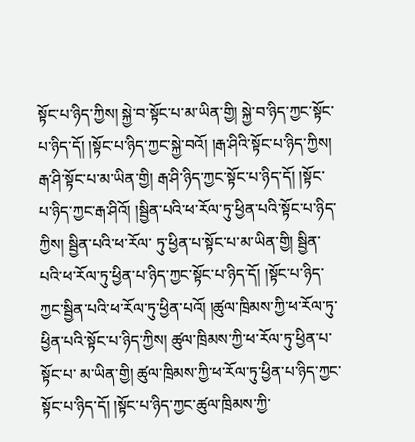སྟོང་པ་ཉིད་ཀྱིས། སྐྱེ་བ་སྟོང་པ་མ་ཡིན་གྱི། སྐྱེ་བ་ཉིད་ཀྱང་སྟོང་ པ་ཉིད་དོ། །སྟོང་པ་ཉིད་ཀྱང་སྐྱེ་བའོ། །རྒ་ཤིའི་སྟོང་པ་ཉིད་ཀྱིས། རྒ་ཤི་སྟོང་པ་མ་ཡིན་གྱི། རྒ་ཤི་ཉིད་ཀྱང་སྟོང་པ་ཉིད་དོ། །སྟོང་པ་ཉིད་ཀྱང་རྒ་ཤིའོ། །སྦྱིན་པའི་ཕ་རོལ་ཏུ་ཕྱིན་པའི་སྟོང་པ་ཉིད་ཀྱིས། སྦྱིན་པའི་ཕ་རོལ་ ཏུ་ཕྱིན་པ་སྟོང་པ་མ་ཡིན་གྱི། སྦྱིན་པའི་ཕ་རོལ་ཏུ་ཕྱིན་པ་ཉིད་ཀྱང་སྟོང་པ་ཉིད་དོ། །སྟོང་པ་ཉིད་ཀྱང་སྦྱིན་པའི་ཕ་རོལ་ཏུ་ཕྱིན་པའོ། །ཚུལ་ཁྲིམས་ཀྱི་ཕ་རོལ་ཏུ་ཕྱིན་པའི་སྟོང་པ་ཉིད་ཀྱིས། ཚུལ་ཁྲིམས་ཀྱི་ཕ་རོལ་ཏུ་ཕྱིན་པ་སྟོང་པ་ མ་ཡིན་གྱི། ཚུལ་ཁྲིམས་ཀྱི་ཕ་རོལ་ཏུ་ཕྱིན་པ་ཉིད་ཀྱང་སྟོང་པ་ཉིད་དོ། །སྟོང་པ་ཉིད་ཀྱང་ཚུལ་ཁྲིམས་ཀྱི་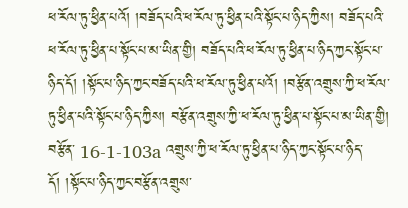ཕ་རོལ་ཏུ་ཕྱིན་པའོ། །བཟོད་པའི་ཕ་རོལ་ཏུ་ཕྱིན་པའི་སྟོང་པ་ཉིད་ཀྱིས། བཟོད་པའི་ཕ་རོལ་ཏུ་ཕྱིན་པ་སྟོང་པ་མ་ཡིན་གྱི། བཟོད་པའི་ཕ་རོལ་ཏུ་ཕྱིན་པ་ཉིད་ཀྱང་སྟོང་པ་ཉིད་དོ། །སྟོང་པ་ཉིད་ཀྱང་བཟོད་པའི་ཕ་རོལ་ཏུ་ཕྱིན་པའོ། །བརྩོན་འགྲུས་ཀྱི་ཕ་རོལ་ཏུ་ཕྱིན་པའི་སྟོང་པ་ཉིད་ཀྱིས། བརྩོན་འགྲུས་ཀྱི་ཕ་རོལ་ཏུ་ཕྱིན་པ་སྟོང་པ་མ་ཡིན་གྱི། བརྩོན་ 16-1-103a འགྲུས་ཀྱི་ཕ་རོལ་ཏུ་ཕྱིན་པ་ཉིད་ཀྱང་སྟོང་པ་ཉིད་དོ། །སྟོང་པ་ཉིད་ཀྱང་བརྩོན་འགྲུས་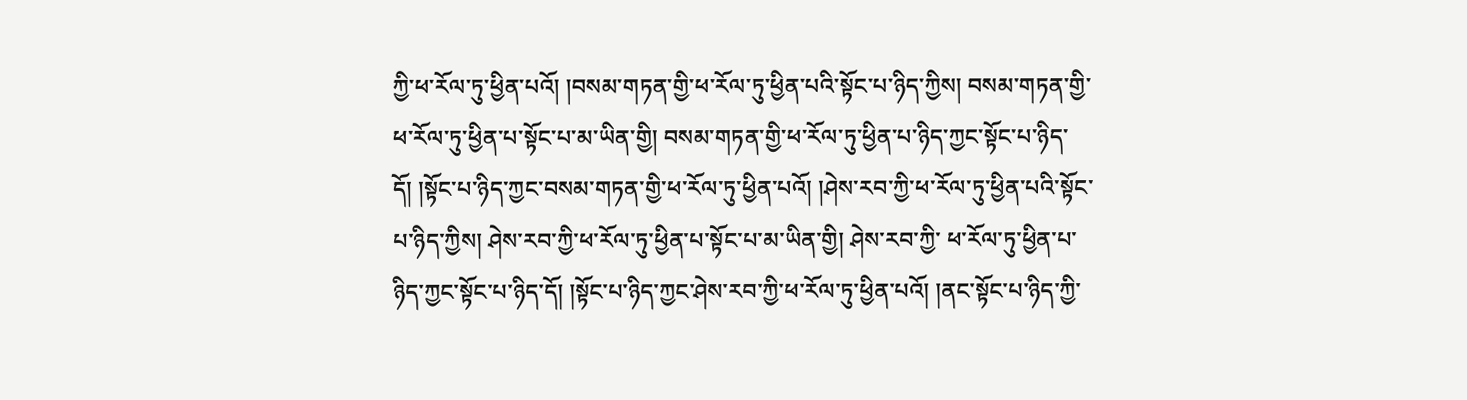ཀྱི་ཕ་རོལ་ཏུ་ཕྱིན་པའོ། །བསམ་གཏན་གྱི་ཕ་རོལ་ཏུ་ཕྱིན་པའི་སྟོང་པ་ཉིད་ཀྱིས། བསམ་གཏན་གྱི་ཕ་རོལ་ཏུ་ཕྱིན་པ་སྟོང་པ་མ་ཡིན་གྱི། བསམ་གཏན་གྱི་ཕ་རོལ་ཏུ་ཕྱིན་པ་ཉིད་ཀྱང་སྟོང་པ་ཉིད་དོ། །སྟོང་པ་ཉིད་ཀྱང་བསམ་གཏན་གྱི་ཕ་རོལ་ཏུ་ཕྱིན་པའོ། །ཤེས་རབ་ཀྱི་ཕ་རོལ་ཏུ་ཕྱིན་པའི་སྟོང་པ་ཉིད་ཀྱིས། ཤེས་རབ་ཀྱི་ཕ་རོལ་ཏུ་ཕྱིན་པ་སྟོང་པ་མ་ཡིན་གྱི། ཤེས་རབ་ཀྱི་ ཕ་རོལ་ཏུ་ཕྱིན་པ་ཉིད་ཀྱང་སྟོང་པ་ཉིད་དོ། །སྟོང་པ་ཉིད་ཀྱང་ཤེས་རབ་ཀྱི་ཕ་རོལ་ཏུ་ཕྱིན་པའོ། །ནང་སྟོང་པ་ཉིད་ཀྱི་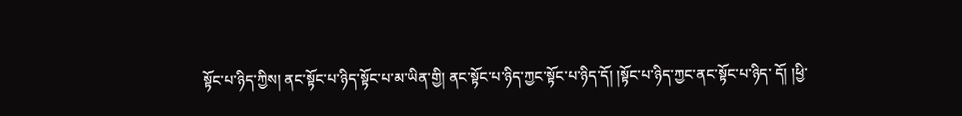སྟོང་པ་ཉིད་ཀྱིས། ནང་སྟོང་པ་ཉིད་སྟོང་པ་མ་ཡིན་གྱི། ནང་སྟོང་པ་ཉིད་ཀྱང་སྟོང་པ་ཉིད་དོ། །སྟོང་པ་ཉིད་ཀྱང་ནང་སྟོང་པ་ཉིད་ དོ། །ཕྱི་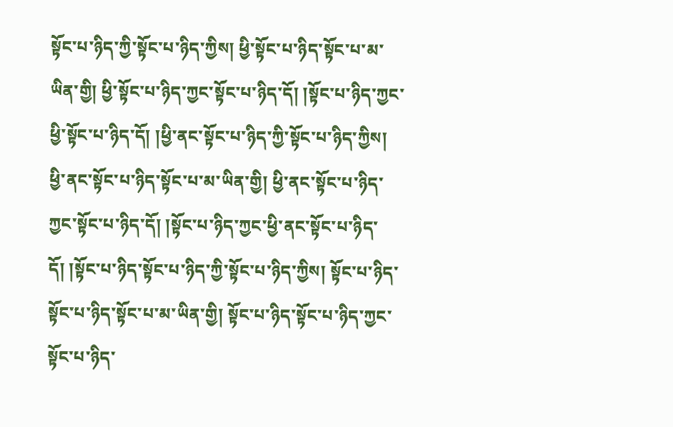སྟོང་པ་ཉིད་ཀྱི་སྟོང་པ་ཉིད་ཀྱིས། ཕྱི་སྟོང་པ་ཉིད་སྟོང་པ་མ་ཡིན་གྱི། ཕྱི་སྟོང་པ་ཉིད་ཀྱང་སྟོང་པ་ཉིད་དོ། །སྟོང་པ་ཉིད་ཀྱང་ཕྱི་སྟོང་པ་ཉིད་དོ། །ཕྱི་ནང་སྟོང་པ་ཉིད་ཀྱི་སྟོང་པ་ཉིད་ཀྱིས། ཕྱི་ནང་སྟོང་པ་ཉིད་སྟོང་པ་མ་ཡིན་གྱི། ཕྱི་ནང་སྟོང་པ་ཉིད་ཀྱང་སྟོང་པ་ཉིད་དོ། །སྟོང་པ་ཉིད་ཀྱང་ཕྱི་ནང་སྟོང་པ་ཉིད་དོ། །སྟོང་པ་ཉིད་སྟོང་པ་ཉིད་ཀྱི་སྟོང་པ་ཉིད་ཀྱིས། སྟོང་པ་ཉིད་སྟོང་པ་ཉིད་སྟོང་པ་མ་ཡིན་གྱི། སྟོང་པ་ཉིད་སྟོང་པ་ཉིད་ཀྱང་སྟོང་པ་ཉིད་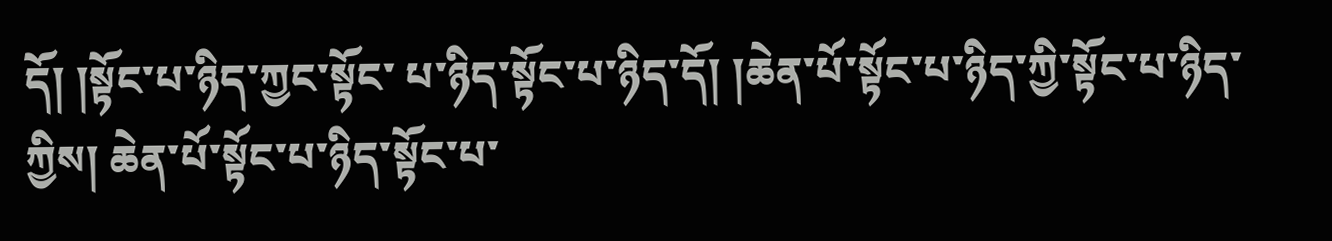དོ། །སྟོང་པ་ཉིད་ཀྱང་སྟོང་ པ་ཉིད་སྟོང་པ་ཉིད་དོ། །ཆེན་པོ་སྟོང་པ་ཉིད་ཀྱི་སྟོང་པ་ཉིད་ཀྱིས། ཆེན་པོ་སྟོང་པ་ཉིད་སྟོང་པ་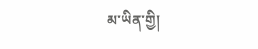མ་ཡིན་གྱི།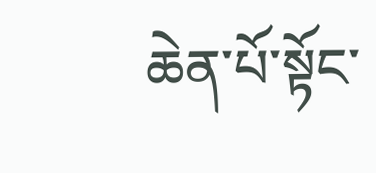ཆེན་པོ་སྟོང་